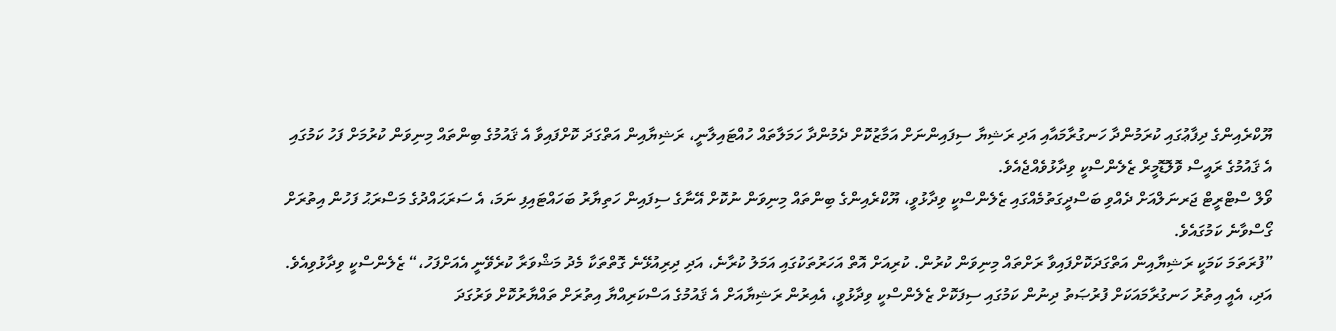ޔޫކްރެއިންގެ ދިފާޢުގައި ކުރަމުންދާ ހަނގުރާމައާއި އަދި ރަޝިޔާ ސިފައިންނަށް އަމާޒުކޮށް ދެމުންދާ ހަމަލާތައް ހުއްޓައިލާނީ، ރަޝިޔާއިން އަތްގަދަ ކޮށްފައިވާ އެ ޤައުމުގެ ބިންތައް މިނިވަން ކުރުމަށް ފަހު ކަމުގައި އެ ޤައުމުގެ ރައީސް ވޮލޮޑޮމީރް ޒެލެންސްކީ ވިދާޅުވެއްޖެއެވެ.
ވޯލް ސްޓްރީޓް ޖަރނަލްއަށް ދެއްވި ބަސްދީގަތުމެއްގައި ޒެލެންސްކީ ވިދާޅުވީ، ޔޫކްރެއިންގެ ބިންތައް މިނިވަން ނުކޮށް އޭނާގެ ސިފައިން ހަތިޔާރު ބަހައްޓައިފި ނަމަ، އެ ސަރަޙައްދުގެ މަސްރަޙު ފަހުން އިތުރަށް ގޯސްވާނެ ކަމުގައެވެ.
”ފުރަތަމަ ކަމަކީ ރަޝިޔާއިން އަތްގަދަކޮށްފައިވާ ރަށްތައް މިނިވަން ކުރުން. ކުރިއަށް އޮތް އަހަރުތަކުގައި އަމަލު ކުރާނެ، އަދި ދިރިއުޅޭނެ ގޮތްތަކާ މެދު މަޝްވަރާ ކުރެވޭނީ އެއަށްފަހު،“ ޒެލެންސްކީ ވިދާޅުވިއެވެ.
އަދި، އެއީ އިތުރު ހަނގުރާމައަކަށް ފުރުޞަތު ދިނުން ކަމުގައި ސިފަކޮށް ޒެލެންސްކީ ވިދާޅުވީ، އެއިރުން ރަޝިޔާއަށް އެ ޤައުމުގެ އަސްކަރިއްޔާ އިތުރަށް ތައްޔާރުކޮށް ވަރުގަދަ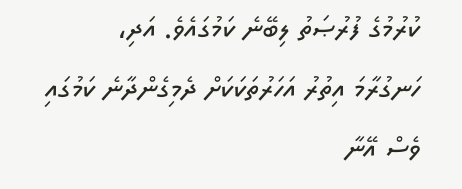ކުރުމުގެ ފުރުޞަތު ލިބޭނެ ކަމުގައެވެ. އަދި، ހަނގުރާމަ އިތުރު އަހަރުތަކަކަށް ދެމިގެންދާނެ ކަމުގައި ވެސް އޭނާ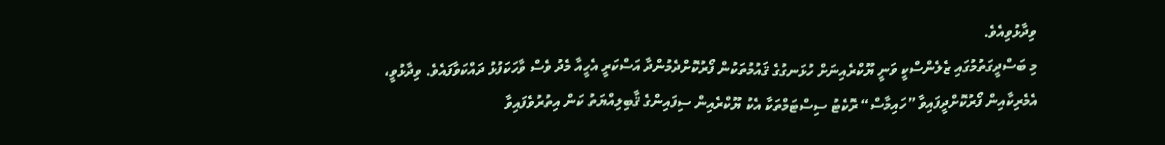ވިދާޅުވިއެވެ.
މި ބަސްދީގަތުމުގައި ޒެލެންސްކީ ވަނީ ޔޫކްރެއިނަށް ހުޅަނގުގެ ޤައުމުތަކުން ފޯރުކޮށްދެމުންދާ އަސްކަރީ އެހީއާ މެދު ވެސް ވާހަކަފުޅު ދައްކަވާފައެވެ. ވިދާޅުވީ، އެމެރިކާއިން ފޯރުކޮށްދީފައިވާ ”ހައިމާސް“ ރޮކެޓު ސިސްޓަމްތަކާ އެކު ޔޫކްރެއިން ސިފައިންގެ ޤާބިލިއްޔަތު ކަން އިތުރުވެފައިވާ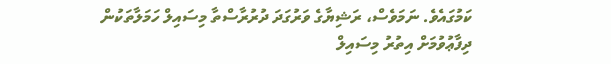ކަމުގައެވެ. ނަމަވެސް، ރަޝިޔާގެ ވަރުގަދަ ދުރުރާސްތާ މިސައިލް ހަމަލާތަކުން ދިފާޢުވުމަށް އިތުރު މިސައިލް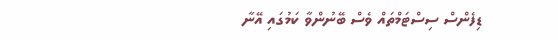ޑިފެންސް ސިސްޓަމްތައް ވެސް ބޭނުންވާ ކަމުގައި އޭނާ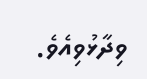ވިދާޅުވިއެވެ.